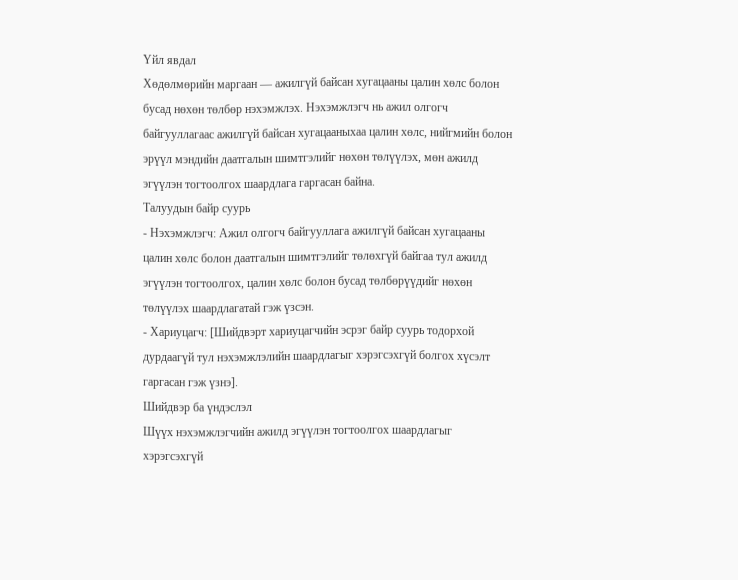Үйл явдал
Хөдөлмөрийн маргаан — ажилгүй байсан хугацааны цалин хөлс болон бусад нөхөн төлбөр нэхэмжлэх. Нэхэмжлэгч нь ажил олгогч байгууллагаас ажилгүй байсан хугацааныхаа цалин хөлс, нийгмийн болон эрүүл мэндийн даатгалын шимтгэлийг нөхөн төлүүлэх, мөн ажилд эгүүлэн тогтоолгох шаардлага гаргасан байна.
Талуудын байр суурь
- Нэхэмжлэгч: Ажил олгогч байгууллага ажилгүй байсан хугацааны цалин хөлс болон даатгалын шимтгэлийг төлөхгүй байгаа тул ажилд эгүүлэн тогтоолгох, цалин хөлс болон бусад төлбөрүүдийг нөхөн төлүүлэх шаардлагатай гэж үзсэн.
- Хариуцагч: [Шийдвэрт хариуцагчийн эсрэг байр суурь тодорхой дурдаагүй тул нэхэмжлэлийн шаардлагыг хэрэгсэхгүй болгох хүсэлт гаргасан гэж үзнэ].
Шийдвэр ба үндэслэл
Шүүх нэхэмжлэгчийн ажилд эгүүлэн тогтоолгох шаардлагыг хэрэгсэхгүй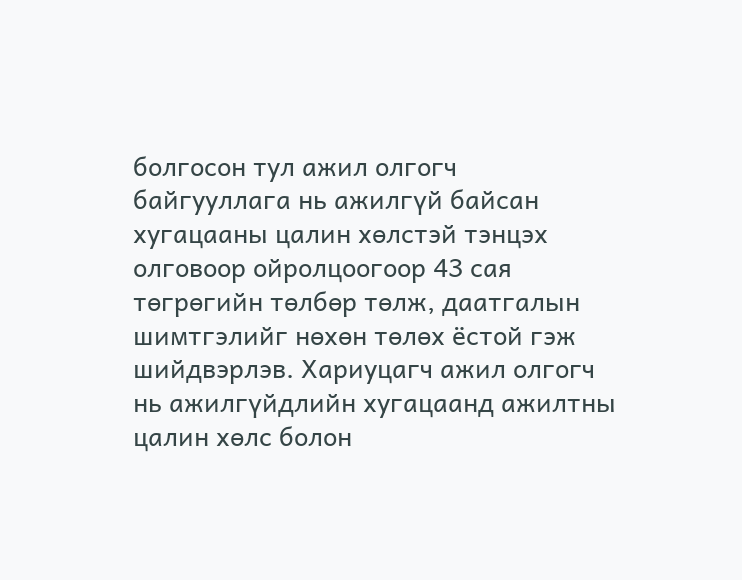болгосон тул ажил олгогч байгууллага нь ажилгүй байсан хугацааны цалин хөлстэй тэнцэх олговоор ойролцоогоор 43 сая төгрөгийн төлбөр төлж, даатгалын шимтгэлийг нөхөн төлөх ёстой гэж шийдвэрлэв. Хариуцагч ажил олгогч нь ажилгүйдлийн хугацаанд ажилтны цалин хөлс болон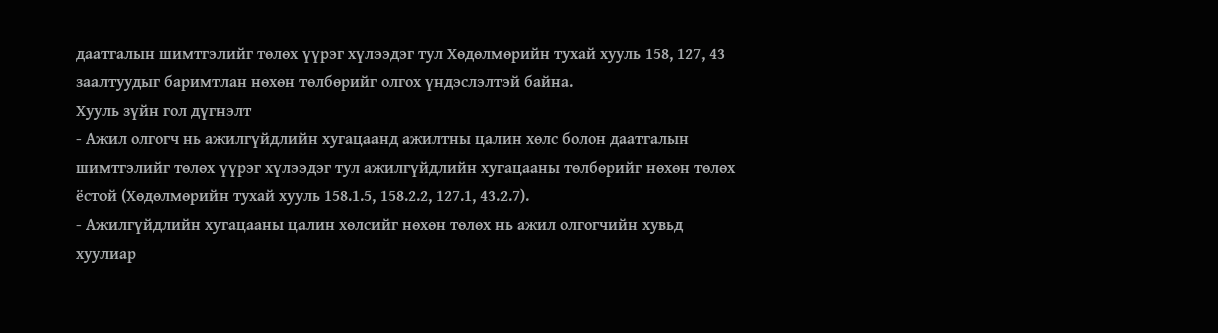даатгалын шимтгэлийг төлөх үүрэг хүлээдэг тул Хөдөлмөрийн тухай хууль 158, 127, 43 заалтуудыг баримтлан нөхөн төлбөрийг олгох үндэслэлтэй байна.
Хууль зүйн гол дүгнэлт
- Ажил олгогч нь ажилгүйдлийн хугацаанд ажилтны цалин хөлс болон даатгалын шимтгэлийг төлөх үүрэг хүлээдэг тул ажилгүйдлийн хугацааны төлбөрийг нөхөн төлөх ёстой (Хөдөлмөрийн тухай хууль 158.1.5, 158.2.2, 127.1, 43.2.7).
- Ажилгүйдлийн хугацааны цалин хөлсийг нөхөн төлөх нь ажил олгогчийн хувьд хуулиар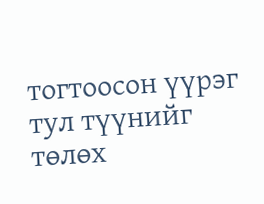тогтоосон үүрэг тул түүнийг төлөх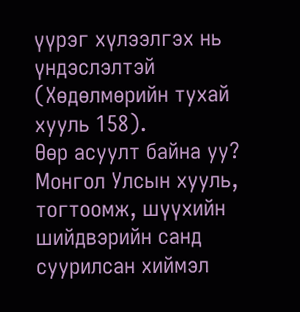үүрэг хүлээлгэх нь үндэслэлтэй (Хөдөлмөрийн тухай хууль 158).
Өөр асуулт байна уу?
Монгол Улсын хууль, тогтоомж, шүүхийн шийдвэрийн санд суурилсан хиймэл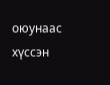оюунаас хүссэн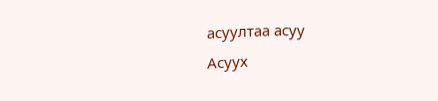асуултаа асуу
Асуух